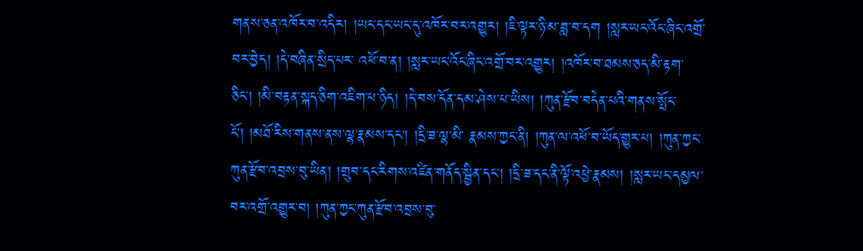གནས་ཅན་འཁོར་བ་འདིར། །ཡང་དང་ཡང་དུ་འཁོར་བར་འགྱུར། །ཇི་ལྟར་ཉི་མ་ཟླ་བ་དག །སླར་ཡང་འོང་ཞིང་འགྲོ་བར་བྱེད། །དེ་བཞིན་སྲིད་པར་ འཕོ་བ་ན། །སླར་ཡང་འོང་ཞིང་འགྲོ་བར་འགྱུར། །འཁོར་བ་ཐམས་ཅད་མི་རྟག་ཅིང་། །མི་བརྟན་སྐད་ཅིག་འཇིག་པ་ཉིད། །དེ་བས་དོན་དམ་ཤེས་པ་ཡིས། །ཀུན་རྫོབ་བདེན་པའི་གནས་སྤོང་ངོ་། །མཐོ་རིས་གནས་ནས་ལྷ་རྣམས་དང་། །དྲི་ཟ་ལྷ་མི་ རྣམས་ཀྱང་ནི། །ཀུན་ལ་འཕོ་བ་ཡོད་གྱུར་པ། །ཀུན་ཀྱང་ཀུན་རྫོབ་འབྲས་བུ་ཡིན། །གྲུབ་དང་རིགས་འཛིན་གནོད་སྦྱིན་དང་། །དྲི་ཟ་དང་ནི་ལྟོ་འཕྱེ་རྣམས། །སླར་ཡང་དམྱལ་བར་འགྲོ་འགྱུར་བ། །ཀུན་ཀྱང་ཀུན་རྫོབ་འབྲས་བུ་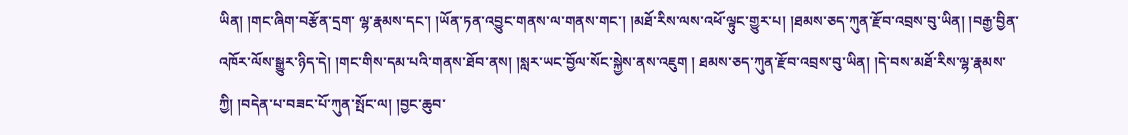ཡིན། །གང་ཞིག་བརྩོན་དྲག་ ལྷ་རྣམས་དང་། །ཡོན་ཏན་འབྱུང་གནས་ལ་གནས་གང་། །མཐོ་རིས་ལས་འཕོ་ལྟུང་གྱུར་པ། །ཐམས་ཅད་ཀུན་རྫོབ་འབྲས་བུ་ཡིན། །བརྒྱ་བྱིན་འཁོར་ལོས་སྒྱུར་ཉིད་དེ། །གང་གིས་དམ་པའི་གནས་ཐོབ་ནས། །སླར་ཡང་བྱོལ་སོང་སྐྱེས་ནས་འཇུག ། ཐམས་ཅད་ཀུན་རྫོབ་འབྲས་བུ་ཡིན། །དེ་བས་མཐོ་རིས་ལྷ་རྣམས་ཀྱི། །བདེན་པ་བཟང་པོ་ཀུན་སྤོང་ལ། །བྱང་ཆུབ་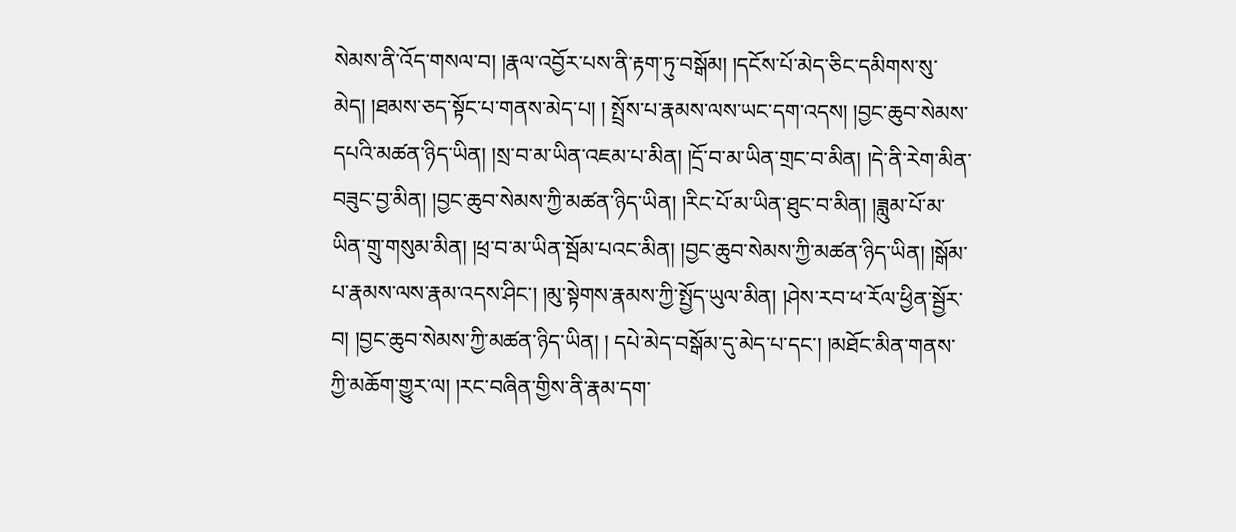སེམས་ནི་འོད་གསལ་བ། །རྣལ་འབྱོར་པས་ནི་རྟག་ཏུ་བསྒོམ། །དངོས་པོ་མེད་ཅིང་དམིགས་སུ་མེད། །ཐམས་ཅད་སྟོང་པ་གནས་མེད་པ། ། སྤྲོས་པ་རྣམས་ལས་ཡང་དག་འདས། །བྱང་ཆུབ་སེམས་དཔའི་མཚན་ཉིད་ཡིན། །སྲ་བ་མ་ཡིན་འཇམ་པ་མིན། །དྲོ་བ་མ་ཡིན་གྲང་བ་མིན། །དེ་ནི་རེག་མིན་བཟུང་བྱ་མིན། །བྱང་ཆུབ་སེམས་ཀྱི་མཚན་ཉིད་ཡིན། །རིང་པོ་མ་ཡིན་ཐུང་བ་མིན། །ཟླུམ་པོ་མ་ ཡིན་གྲུ་གསུམ་མིན། །ཕྲ་བ་མ་ཡིན་སྦོམ་པའང་མིན། །བྱང་ཆུབ་སེམས་ཀྱི་མཚན་ཉིད་ཡིན། །སྒོམ་པ་རྣམས་ལས་རྣམ་འདས་ཤིང་། །མུ་སྟེགས་རྣམས་ཀྱི་སྤྱོད་ཡུལ་མིན། །ཤེས་རབ་ཕ་རོལ་ཕྱིན་སྦྱོར་བ། །བྱང་ཆུབ་སེམས་ཀྱི་མཚན་ཉིད་ཡིན། ། དཔེ་མེད་བསྒོམ་དུ་མེད་པ་དང་། །མཐོང་མིན་གནས་ཀྱི་མཆོག་གྱུར་ལ། །རང་བཞིན་གྱིས་ནི་རྣམ་དག་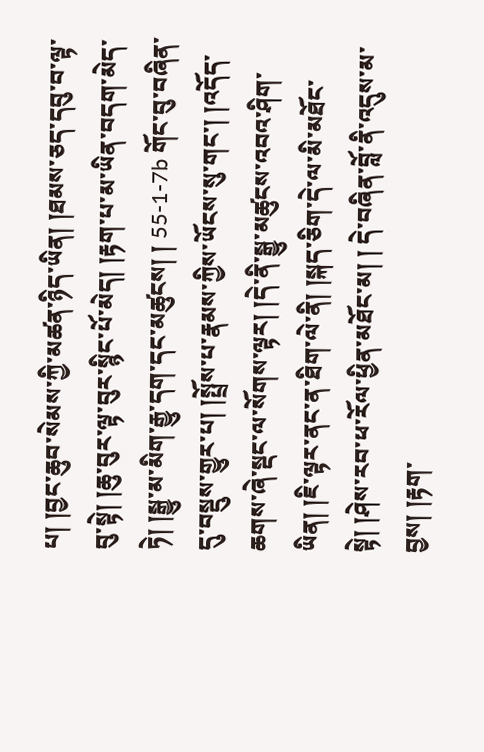པ། །བྱང་ཆུབ་སེམས་ཀྱི་མཚན་ཉིད་ཡིན། །ཐམས་ཅད་དབུ་བ་ལྟ་བུ་སྟེ། །ཆུ་བུར་ལྟ་བུར་སྙིང་པོ་མེད། །རྟག་པ་མ་ཡིན་བདག་མེད་ཏེ། །སྒྱུ་མ་མིག་རྒྱུ་དག་དང་མཚུངས། ། 55-1-7b གོང་བུ་བཞིན་དུ་བསྡུས་གྱུར་པ། །སྤྲོས་པ་རྣམས་ཀྱིས་ཡོངས་སུ་གང་། །འདོད་ཆགས་ཞེ་སྡང་ལ་སོགས་ལྟར། །དེ་ནི་སྒྱུ་མཚུངས་འབའ་ཤིག་ཡིན། །ཇི་ལྟར་ནང་ན་ཐིག་ལེ་ནི། །སྐད་ཅིག་དེ་ལ་མི་མཐོང་སྟེ། །ཤེས་རབ་ཕ་རོལ་ཕྱིན་མཐོང་མ། ། དེ་བཞིན་བློ་ནི་འདུས་མ་བྱས། །རྟག་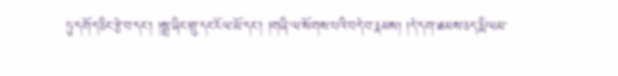ཏུ་དགོད་ཅིང་རྩེ་བ་དང་། །སྨྲ་ཞིང་གྲུ་དང་རོལ་མོ་དང་། །གཞི་ལ་སོགས་པའི་བདེ་བ་རྣམས། །དེ་དག་ཐམས་ཅད་རྨི་ལམ་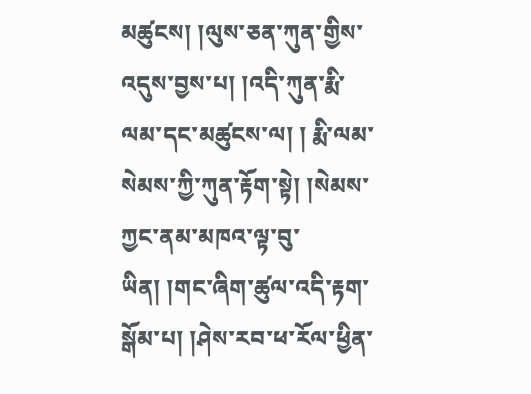མཚུངས། །ལུས་ཅན་ཀུན་གྱིས་འདུས་བྱས་པ། །འདི་ཀུན་རྨི་ལམ་དང་མཚུངས་ལ། ། རྨི་ལམ་སེམས་ཀྱི་ཀུན་རྟོག་སྟེ། །སེམས་ཀྱང་ནམ་མཁའ་ལྟ་བུ་ཡིན། །གང་ཞིག་ཚུལ་འདི་རྟག་སྒོམ་པ། །ཤེས་རབ་ཕ་རོལ་ཕྱིན་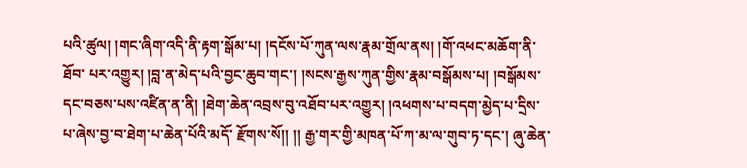པའི་ཚུལ། །གང་ཞིག་འདི་ནི་རྟག་སྒོམ་པ། །དངོས་པོ་ཀུན་ལས་རྣམ་གྲོལ་ནས། །གོ་འཕང་མཆོག་ནི་ཐོབ་ པར་འགྱུར། །བླ་ན་མེད་པའི་བྱང་ཆུབ་གང་། །སངས་རྒྱས་ཀུན་གྱིས་རྣམ་བསྒོམས་པ། །བསྒོམས་དང་བཅས་པས་འཛིན་ན་ནི། །ཐེག་ཆེན་འབྲས་བུ་འཐོབ་པར་འགྱུར། །འཕགས་པ་བདག་མྱེད་པ་དྲིས་པ་ཞེས་བྱ་བ་ཐེག་པ་ཆེན་པོའི་མདོ་ རྫོགས་སོ།། །། རྒྱ་གར་གྱི་མཁན་པོ་ཀ་མ་ལ་གུབ་ཏ་དང་། ཞུ་ཆེན་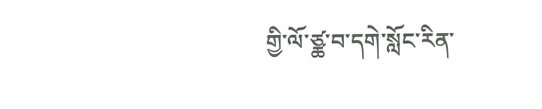གྱི་ལོ་ཙྪ་བ་དགེ་སློང་རིན་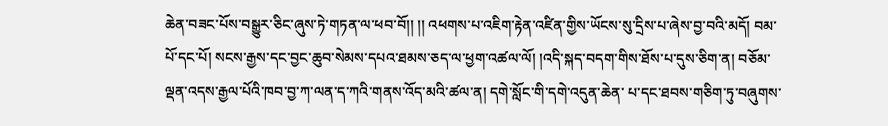ཆེན་བཟང་པོས་བསྒྱུར་ཅིང་ཞུས་ཏེ་གཏན་ལ་ཕབ་བོ།། །། འཕགས་པ་འཇིག་རྟེན་འཛིན་གྱིས་ཡོངས་སུ་དྲིས་པ་ཞེས་བྱ་བའི་མདོ། བམ་པོ་དང་པོ། སངས་རྒྱས་དང་བྱང་ཆུབ་སེམས་དཔའ་ཐམས་ཅད་ལ་ཕྱག་འཚལ་ལོ། །འདི་སྐད་བདག་གིས་ཐོས་པ་དུས་ཅིག་ན། བཅོམ་ལྡན་འདས་རྒྱལ་པོའི་ཁབ་བྱ་ཀ་ལན་ད་ཀའི་གནས་འོད་མའི་ཚལ་ན། དགེ་སློང་གི་དགེ་འདུན་ཆེན་ པ་དང་ཐབས་གཅིག་ཏུ་བཞུགས་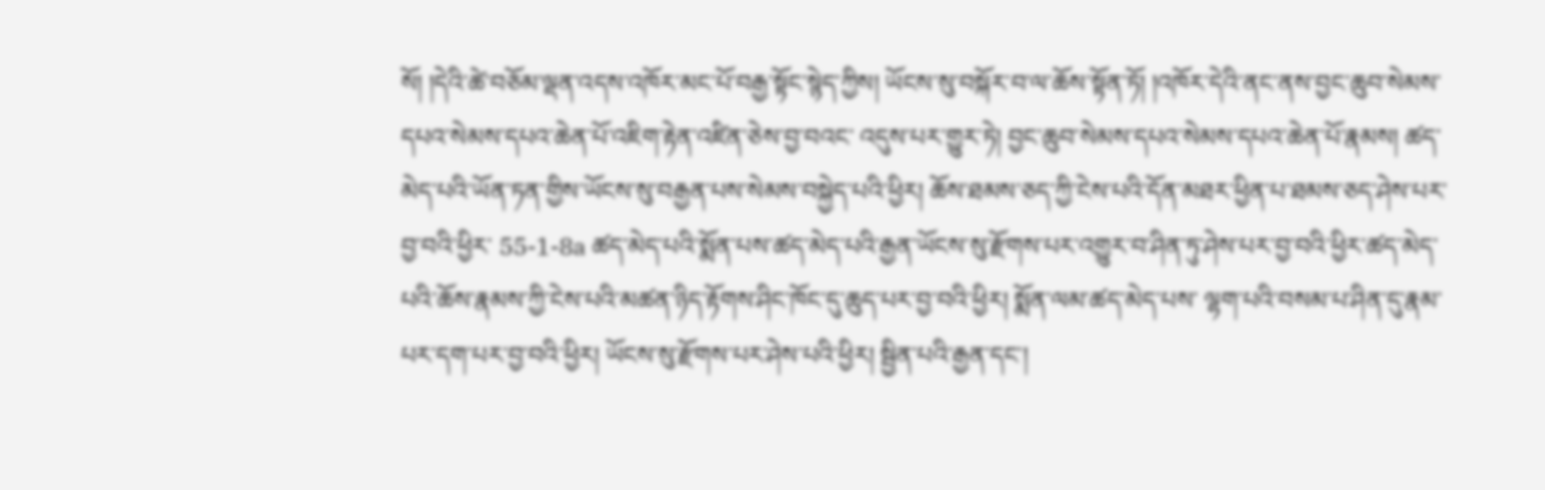སོ། །དེའི་ཚེ་བཅོམ་ལྡན་འདས་འཁོར་མང་པོ་བརྒྱ་སྟོང་སྙེད་ཀྱིས། ཡོངས་སུ་བསྐོར་བ་ལ་ཆོས་སྟོན་ཏོ། །འཁོར་དེའི་ནང་ནས་བྱང་ཆུབ་སེམས་དཔའ་སེམས་དཔའ་ཆེན་པོ་འཇིག་རྟེན་འཛིན་ཅེས་བྱ་བའང་ འདུས་པར་གྱུར་ཏེ། བྱང་ཆུབ་སེམས་དཔའ་སེམས་དཔའ་ཆེན་པོ་རྣམས། ཚད་མེད་པའི་ཡོན་ཏན་གྱིས་ཡོངས་སུ་བརྒྱན་པས་སེམས་བསྐྱེད་པའི་ཕྱིར། ཆོས་ཐམས་ཅད་ཀྱི་ངེས་པའི་དོན་མཐར་ཕྱིན་པ་ཐམས་ཅད་ཤེས་པར་བྱ་བའི་ཕྱིར་ 55-1-8a ཚད་མེད་པའི་སྨོན་པས་ཚད་མེད་པའི་རྒྱན་ཡོངས་སུ་རྫོགས་པར་འགྱུར་བ་ཤིན་ཏུ་ཤེས་པར་བྱ་བའི་ཕྱིར་ཚད་མེད་པའི་ཆོས་རྣམས་ཀྱི་ངེས་པའི་མཚན་ཉིད་རྟོགས་ཤིང་ཁོང་དུ་ཆུད་པར་བྱ་བའི་ཕྱིར། སྨོན་ལམ་ཚད་མེད་པས་ ལྷག་པའི་བསམ་པ་ཤིན་དུ་རྣམ་པར་དག་པར་བྱ་བའི་ཕྱིར། ཡོངས་སུ་རྫོགས་པར་ཤེས་པའི་ཕྱིར། སྦྱིན་པའི་རྒྱན་དང་།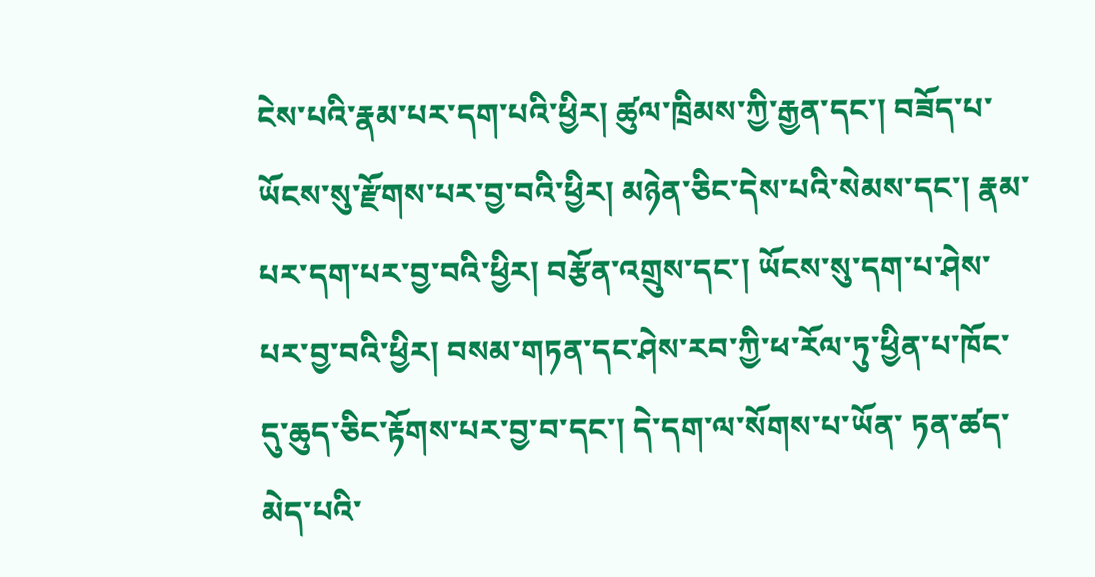ངེས་པའི་རྣམ་པར་དག་པའི་ཕྱིར། ཚུལ་ཁྲིམས་ཀྱི་རྒྱན་དང་། བཟོད་པ་ཡོངས་སུ་རྫོགས་པར་བྱ་བའི་ཕྱིར། མཉེན་ཅིང་དེས་པའི་སེམས་དང་། རྣམ་པར་དག་པར་བྱ་བའི་ཕྱིར། བརྩོན་འགྲུས་དང་། ཡོངས་སུ་དག་པ་ཤེས་པར་བྱ་བའི་ཕྱིར། བསམ་གཏན་དང་ཤེས་རབ་ཀྱི་ཕ་རོལ་ཏུ་ཕྱིན་པ་ཁོང་དུ་ཆུད་ཅིང་རྟོགས་པར་བྱ་བ་དང་། དེ་དག་ལ་སོགས་པ་ཡོན་ ཏན་ཚད་མེད་པའི་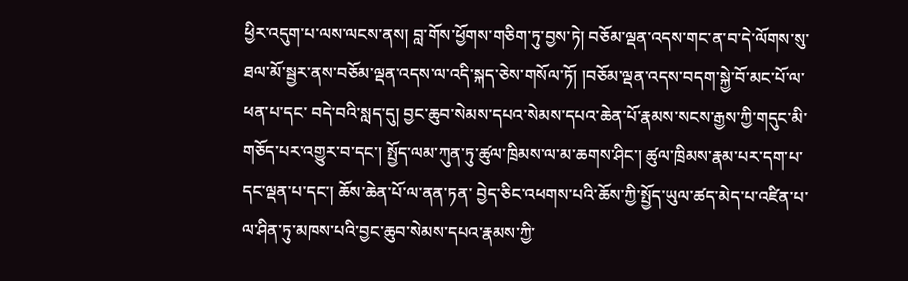ཕྱིར་འདུག་པ་ལས་ལངས་ནས། བླ་གོས་ཕྱོགས་གཅིག་ཏུ་བྱས་ཏེ། བཅོམ་ལྡན་འདས་གང་ན་བ་དེ་ལོགས་སུ་ཐལ་མོ་སྦྱར་ནས་བཅོམ་ལྡན་འདས་ལ་འདི་སྐད་ཅེས་གསོལ་ཏོ། །བཅོམ་ལྡན་འདས་བདག་སྐྱེ་བོ་མང་པོ་ལ་ཕན་པ་དང་ བདེ་བའི་སླད་དུ། བྱང་ཆུབ་སེམས་དཔའ་སེམས་དཔའ་ཆེན་པོ་རྣམས་སངས་རྒྱས་ཀྱི་གདུང་མི་གཅོད་པར་འགྱུར་བ་དང་། སྤྱོད་ལམ་ཀུན་ཏུ་ཚུལ་ཁྲིམས་ལ་མ་ཆགས་ཤིང་། ཚུལ་ཁྲིམས་རྣམ་པར་དག་པ་དང་ལྡན་པ་དང་། ཆོས་ཆེན་པོ་ལ་ནན་ཏན་ བྱེད་ཅིང་འཕགས་པའི་ཆོས་ཀྱི་སྤྱོད་ཡུལ་ཚད་མེད་པ་འཛིན་པ་ལ་ཤིན་ཏུ་མཁས་པའི་བྱང་ཆུབ་སེམས་དཔའ་རྣམས་ཀྱི་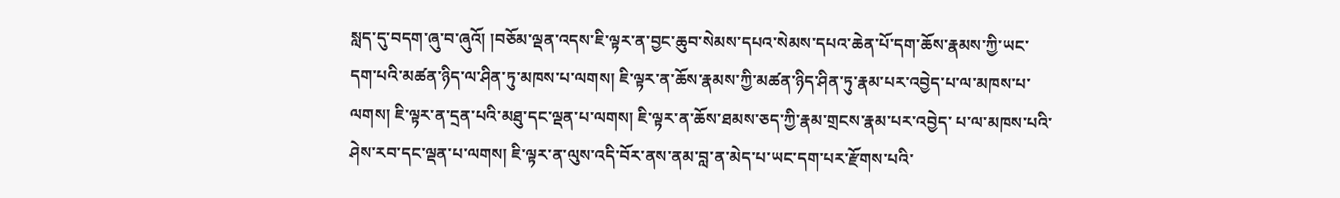སླད་དུ་བདག་ཞུ་བ་ཞུའོ། །བཅོམ་ལྡན་འདས་ཇི་ལྟར་ན་བྱང་ཆུབ་སེམས་དཔའ་སེམས་དཔའ་ཆེན་པོ་དག་ཆོས་རྣམས་ཀྱི་ཡང་ དག་པའི་མཚན་ཉིད་ལ་ཤིན་ཏུ་མཁས་པ་ལགས། ཇི་ལྟར་ན་ཆོས་རྣམས་ཀྱི་མཚན་ཉིད་ཤིན་ཏུ་རྣམ་པར་འབྱེད་པ་ལ་མཁས་པ་ལགས། ཇི་ལྟར་ན་དྲན་པའི་མཐུ་དང་ལྡན་པ་ལགས། ཇི་ལྟར་ན་ཆོས་ཐམས་ཅད་ཀྱི་རྣམ་གྲངས་རྣམ་པར་འབྱེད་ པ་ལ་མཁས་པའི་ཤེས་རབ་དང་ལྡན་པ་ལགས། ཇི་ལྟར་ན་ལུས་འདི་བོར་ནས་ནམ་བླ་ན་མེད་པ་ཡང་དག་པར་རྫོགས་པའི་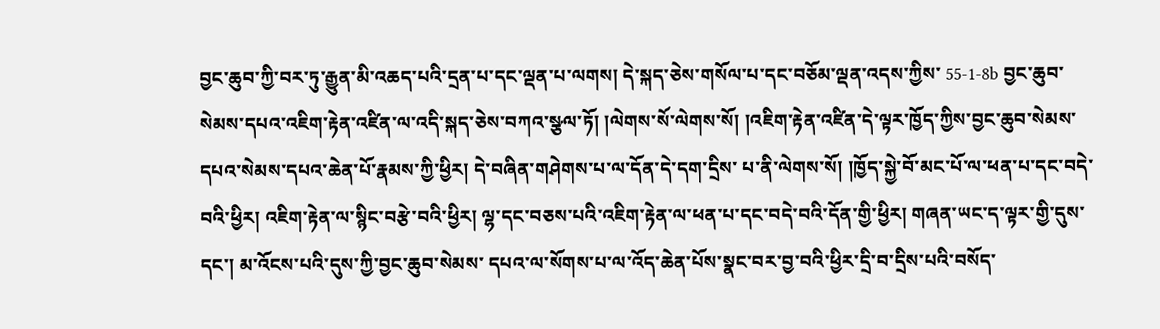བྱང་ཆུབ་ཀྱི་བར་ཏུ་རྒྱུན་མི་འཆད་པའི་དྲན་པ་དང་ལྡན་པ་ལགས། དེ་སྐད་ཅེས་གསོལ་པ་དང་བཅོམ་ལྡན་འདས་ཀྱིས་ 55-1-8b བྱང་ཆུབ་སེམས་དཔའ་འཇིག་རྟེན་འཛིན་ལ་འདི་སྐད་ཅེས་བཀའ་སྩལ་ཏོ། །ལེགས་སོ་ལེགས་སོ། །འཇིག་རྟེན་འཛིན་དེ་ལྟར་ཁྱོད་ཀྱིས་བྱང་ཆུབ་སེམས་དཔའ་སེམས་དཔའ་ཆེན་པོ་རྣམས་ཀྱི་ཕྱིར། དེ་བཞིན་གཤེགས་པ་ལ་དོན་དེ་དག་དྲིས་ པ་ནི་ལེགས་སོ། །ཁྱོད་སྐྱེ་བོ་མང་པོ་ལ་ཕན་པ་དང་བདེ་བའི་ཕྱིར། འཇིག་རྟེན་ལ་སྙིང་བརྩེ་བའི་ཕྱིར། ལྷ་དང་བཅས་པའི་འཇིག་རྟེན་ལ་ཕན་པ་དང་བདེ་བའི་དོན་གྱི་ཕྱིར། གཞན་ཡང་ད་ལྟར་གྱི་དུས་དང་། མ་འོངས་པའི་དུས་ཀྱི་བྱང་ཆུབ་སེམས་ དཔའ་ལ་སོགས་པ་ལ་འོད་ཆེན་པོས་སྣང་བར་བྱ་བའི་ཕྱིར་དྲི་བ་དྲིས་པའི་བསོད་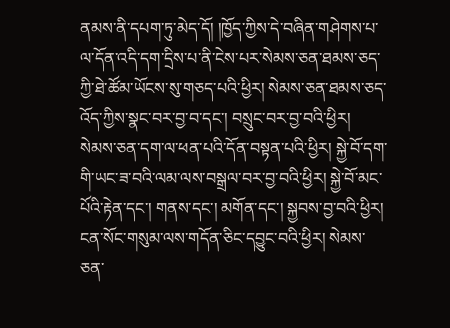ནམས་ནི་དཔག་ཏུ་མེད་དོ། །ཁྱོད་ཀྱིས་དེ་བཞིན་གཤེགས་པ་ལ་དོན་འདི་དག་དྲིས་པ་ནི་ངེས་པར་སེམས་ཅན་ཐམས་ཅད་ཀྱི་ཐེ་ཚོམ་ཡོངས་སུ་གཅད་པའི་ཕྱིར། སེམས་ཅན་ཐམས་ཅད་འོད་ཀྱིས་སྣང་བར་བྱ་བ་དང་། བསྲུང་བར་བྱ་བའི་ཕྱིར། སེམས་ཅན་དག་ལ་ཕན་པའི་དོན་བསྟན་པའི་ཕྱིར། སྐྱེ་བོ་དག་གི་ཡང་ཟ་བའི་ལམ་ལས་བསྒྲལ་བར་བྱ་བའི་ཕྱིར། སྐྱེ་བོ་མང་པོའི་རྟེན་དང་། གནས་དང་། མགོན་དང་། སྐྱབས་བྱ་བའི་ཕྱིར། ངན་སོང་གསུམ་ལས་གདོན་ཅིང་དབྱུང་བའི་ཕྱིར། སེམས་ཅན་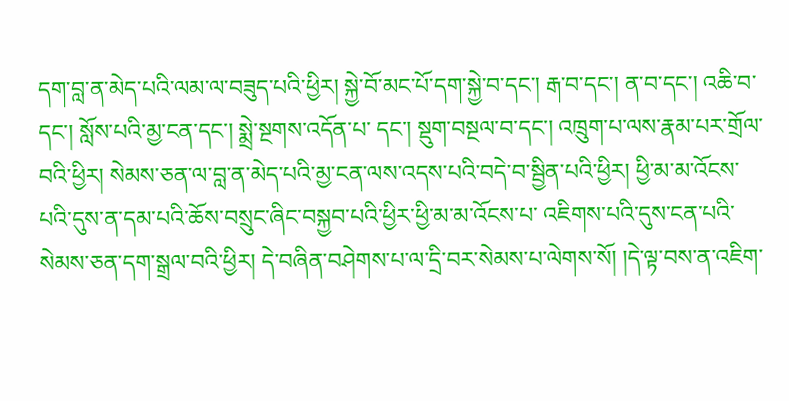དག་བླ་ན་མེད་པའི་ལམ་ལ་བཟུད་པའི་ཕྱིར། སྐྱེ་བོ་མང་པོ་དག་སྐྱེ་བ་དང་། རྒ་བ་དང་། ན་བ་དང་། འཆི་བ་དང་། སློས་པའི་མྱ་ངན་དང་། སྨྲེ་སྔགས་འདོན་པ་ དང་། སྡུག་བསྔལ་བ་དང་། འཁྲུག་པ་ལས་རྣམ་པར་གྲོལ་བའི་ཕྱིར། སེམས་ཅན་ལ་བླ་ན་མེད་པའི་མྱ་ངན་ལས་འདས་པའི་བདེ་བ་སྦྱིན་པའི་ཕྱིར། ཕྱི་མ་མ་འོངས་པའི་དུས་ན་དམ་པའི་ཆོས་བསྲུང་ཞིང་བསྐྱབ་པའི་ཕྱིར་ཕྱི་མ་མ་འོངས་པ་ འཇིགས་པའི་དུས་ངན་པའི་སེམས་ཅན་དག་སྒྲལ་བའི་ཕྱིར། དེ་བཞིན་བཤེགས་པ་ལ་དྲི་བར་སེམས་པ་ལེགས་སོ། །དེ་ལྟ་བས་ན་འཇིག་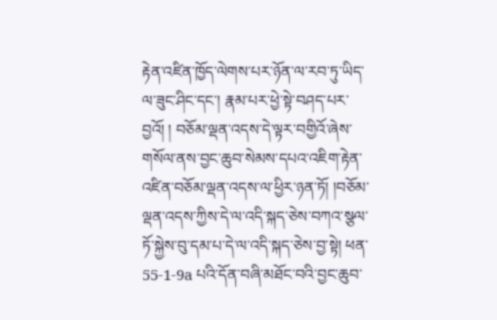རྟེན་འཛིན་ཁྱོད་ལེགས་པར་ཉོན་ལ་རབ་ཏུ་ཡིད་ལ་ཟུང་ཤིང་དང་། རྣམ་པར་ཕྱེ་སྟེ་བཤད་པར་བྱའོ། ། བཅོམ་ལྡན་འདས་དེ་ལྟར་བགྱིའོ་ཞེས་གསོལ་ནས་བྱང་ཆུབ་སེམས་དཔའ་འཇིག་རྟེན་འཛིན་བཅོམ་ལྡན་འདས་ལ་ཕྱིར་ཉན་ཏོ། །བཅོམ་ལྡན་འདས་ཀྱིས་དེ་ལ་འདི་སྐད་ཅེས་བཀའ་སྩལ་ཏོ་སྐྱེས་བུ་དམ་པ་དེ་ལ་འདི་སྐད་ཅེས་བྱ་སྟེ། ཕན་ 55-1-9a པའི་དོན་བཞི་མཐོང་བའི་བྱང་ཆུབ་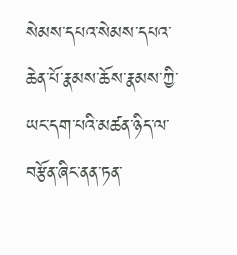སེམས་དཔའ་སེམས་དཔའ་ཆེན་པོ་རྣམས་ཆོས་རྣམས་ཀྱི་ཡང་དག་པའི་མཚན་ཉིད་ལ་བརྩོན་ཞིང་ནན་ཏན་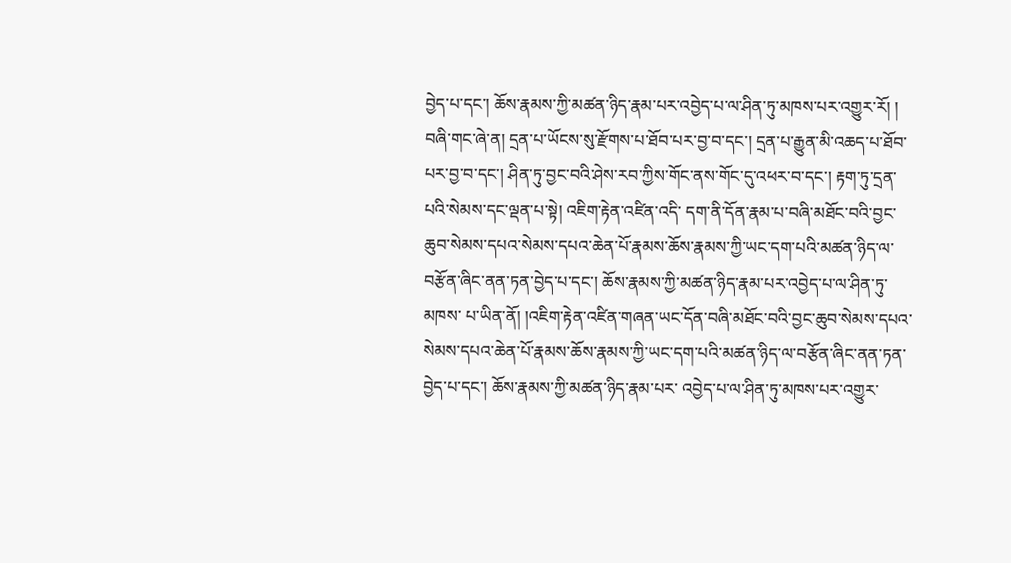བྱེད་པ་དང་། ཆོས་རྣམས་ཀྱི་མཚན་ཉིད་རྣམ་པར་འབྱེད་པ་ལ་ཤིན་ཏུ་མཁས་པར་འགྱུར་རོ། ། བཞི་གང་ཞེ་ན། དྲན་པ་ཡོངས་སུ་རྫོགས་པ་ཐོབ་པར་བྱ་བ་དང་། དྲན་པ་རྒྱུན་མི་འཆད་པ་ཐོབ་པར་བྱ་བ་དང་། ཤིན་ཏུ་བྱང་བའི་ཤེས་རབ་ཀྱིས་གོང་ནས་གོང་དུ་འཕར་བ་དང་། རྟག་ཏུ་དྲན་པའི་སེམས་དང་ལྡན་པ་སྟེ། འཇིག་རྟེན་འཛིན་འདི་ དག་ནི་དོན་རྣམ་པ་བཞི་མཐོང་བའི་བྱང་ཆུབ་སེམས་དཔའ་སེམས་དཔའ་ཆེན་པོ་རྣམས་ཆོས་རྣམས་ཀྱི་ཡང་དག་པའི་མཚན་ཉིད་ལ་བརྩོན་ཞིང་ནན་ཏན་བྱེད་པ་དང་། ཆོས་རྣམས་ཀྱི་མཚན་ཉིད་རྣམ་པར་འབྱེད་པ་ལ་ཤིན་ཏུ་མཁས་ པ་ཡིན་ནོ། །འཇིག་རྟེན་འཛིན་གཞན་ཡང་དོན་བཞི་མཐོང་བའི་བྱང་ཆུབ་སེམས་དཔའ་སེམས་དཔའ་ཆེན་པོ་རྣམས་ཆོས་རྣམས་ཀྱི་ཡང་དག་པའི་མཚན་ཉིད་ལ་བརྩོན་ཞིང་ནན་ཏན་བྱེད་པ་དང་། ཆོས་རྣམས་ཀྱི་མཚན་ཉིད་རྣམ་པར་ འབྱེད་པ་ལ་ཤིན་ཏུ་མཁས་པར་འགྱུར་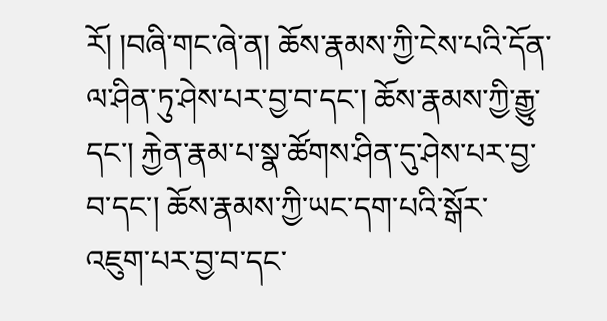རོ། །བཞི་གང་ཞེ་ན། ཆོས་རྣམས་ཀྱི་ངེས་པའི་དོན་ལ་ཤིན་ཏུ་ཤེས་པར་བྱ་བ་དང་། ཆོས་རྣམས་ཀྱི་རྒྱུ་དང་། རྐྱེན་རྣམ་པ་སྣ་ཚོགས་ཤིན་དུ་ཤེས་པར་བྱ་བ་དང་། ཆོས་རྣམས་ཀྱི་ཡང་དག་པའི་སྒོར་ འཇུག་པར་བྱ་བ་དང་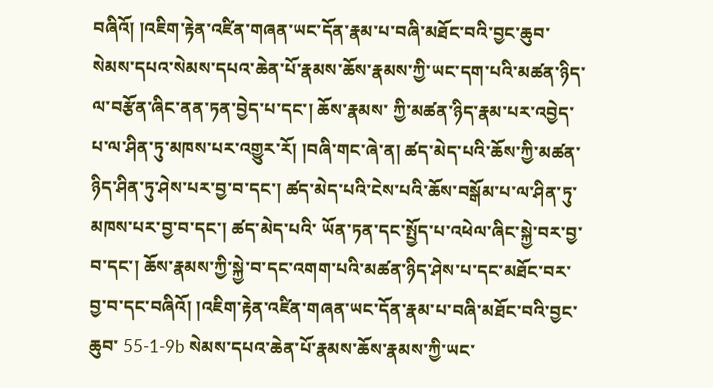བཞིའོ། །འཇིག་རྟེན་འཛིན་གཞན་ཡང་དོན་རྣམ་པ་བཞི་མཐོང་བའི་བྱང་ཆུབ་སེམས་དཔའ་སེམས་དཔའ་ཆེན་པོ་རྣམས་ཆོས་རྣམས་ཀྱི་ཡང་དག་པའི་མཚན་ཉིད་ལ་བརྩོན་ཞིང་ནན་ཏན་བྱེད་པ་དང་། ཆོས་རྣམས་ ཀྱི་མཚན་ཉིད་རྣམ་པར་འབྱེད་པ་ལ་ཤིན་ཏུ་མཁས་པར་འགྱུར་རོ། །བཞི་གང་ཞེ་ན། ཚད་མེད་པའི་ཆོས་ཀྱི་མཚན་ཉིད་ཤིན་ཏུ་ཤེས་པར་བྱ་བ་དང་། ཚད་མེད་པའི་ངེས་པའི་ཆོས་བསྒོམ་པ་ལ་ཤིན་ཏུ་མཁས་པར་བྱ་བ་དང་། ཚད་མེད་པའི་ ཡོན་ཏན་དང་སྤྱོད་པ་འཕེལ་ཞིང་སྐྱེ་བར་བྱ་བ་དང་། ཆོས་རྣམས་ཀྱི་སྐྱེ་བ་དང་འགག་པའི་མཚན་ཉིད་ཤེས་པ་དང་མཐོང་བར་བྱ་བ་དང་བཞིའོ། །འཇིག་རྟེན་འཛིན་གཞན་ཡང་དོན་རྣམ་པ་བཞི་མཐོང་བའི་བྱང་ཆུབ་ 55-1-9b སེམས་དཔའ་ཆེན་པོ་རྣམས་ཆོས་རྣམས་ཀྱི་ཡང་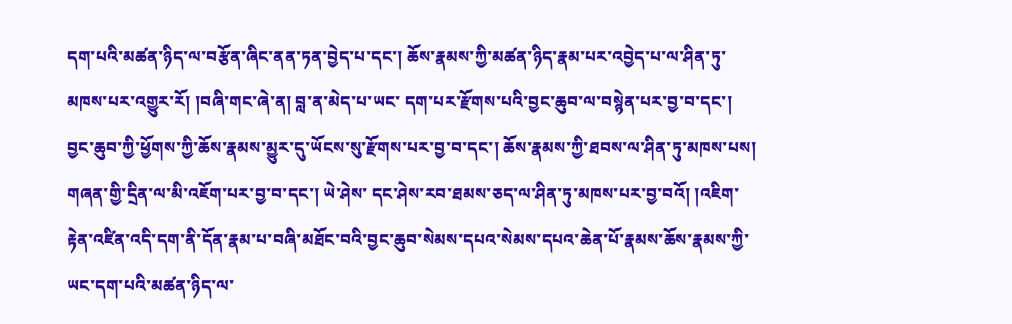དག་པའི་མཚན་ཉིད་ལ་བརྩོན་ཞིང་ནན་ཏན་བྱེད་པ་དང་། ཆོས་རྣམས་ཀྱི་མཚན་ཉིད་རྣམ་པར་འབྱེད་པ་ལ་ཤིན་ཏུ་མཁས་པར་འགྱུར་རོ། །བཞི་གང་ཞེ་ན། བླ་ན་མེད་པ་ཡང་ དག་པར་རྫོགས་པའི་བྱང་ཆུབ་ལ་བསྙེན་པར་བྱ་བ་དང་། བྱང་ཆུབ་ཀྱི་ཕྱོགས་ཀྱི་ཆོས་རྣམས་མྱུར་དུ་ཡོངས་སུ་རྫོགས་པར་བྱ་བ་དང་། ཆོས་རྣམས་ཀྱི་ཐབས་ལ་ཤིན་ཏུ་མཁས་པས། གཞན་གྱི་དྲིན་ལ་མི་འཇོག་པར་བྱ་བ་དང་། ཡེ་ཤེས་ དང་ཤེས་རབ་ཐམས་ཅད་ལ་ཤིན་ཏུ་མཁས་པར་བྱ་བའོ། །འཇིག་རྟེན་འཛིན་འདི་དག་ནི་དོན་རྣམ་པ་བཞི་མཐོང་བའི་བྱང་ཆུབ་སེམས་དཔའ་སེམས་དཔའ་ཆེན་པོ་རྣམས་ཆོས་རྣམས་ཀྱི་ཡང་དག་པའི་མཚན་ཉིད་ལ་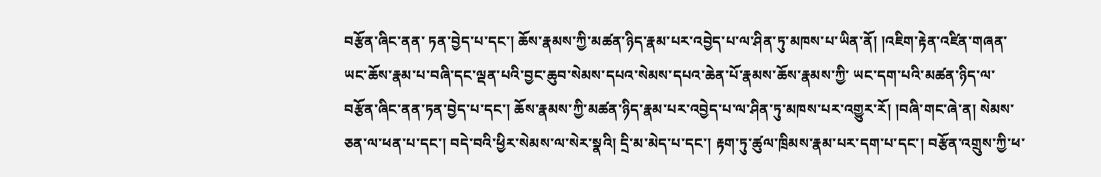བརྩོན་ཞིང་ནན་ ཏན་བྱེད་པ་དང་། ཆོས་རྣམས་ཀྱི་མཚན་ཉིད་རྣམ་པར་འབྱེད་པ་ལ་ཤིན་ཏུ་མཁས་པ་ཡིན་ནོ། །འཇིག་རྟེན་འཛིན་གཞན་ཡང་ཆོས་རྣམ་པ་བཞི་དང་ལྡན་པའི་བྱང་ཆུབ་སེམས་དཔའ་སེམས་དཔའ་ཆེན་པོ་རྣམས་ཆོས་རྣམས་ཀྱི་ ཡང་དག་པའི་མཚན་ཉིད་ལ་བརྩོན་ཞིང་ནན་ཏན་བྱེད་པ་དང་། ཆོས་རྣམས་ཀྱི་མཚན་ཉིད་རྣམ་པར་འབྱེད་པ་ལ་ཤིན་ཏུ་མཁས་པར་འགྱུར་རོ། །བཞི་གང་ཞེ་ན། སེམས་ཅན་ལ་ཕན་པ་དང་། བདེ་བའི་ཕྱིར་སེམས་ལ་སེར་སྣའི། དྲི་མ་མེད་པ་དང་། རྟག་ཏུ་ཚུལ་ཁྲིམས་རྣམ་པར་དག་པ་དང་། བརྩོན་འགྲུས་ཀྱི་ཕ་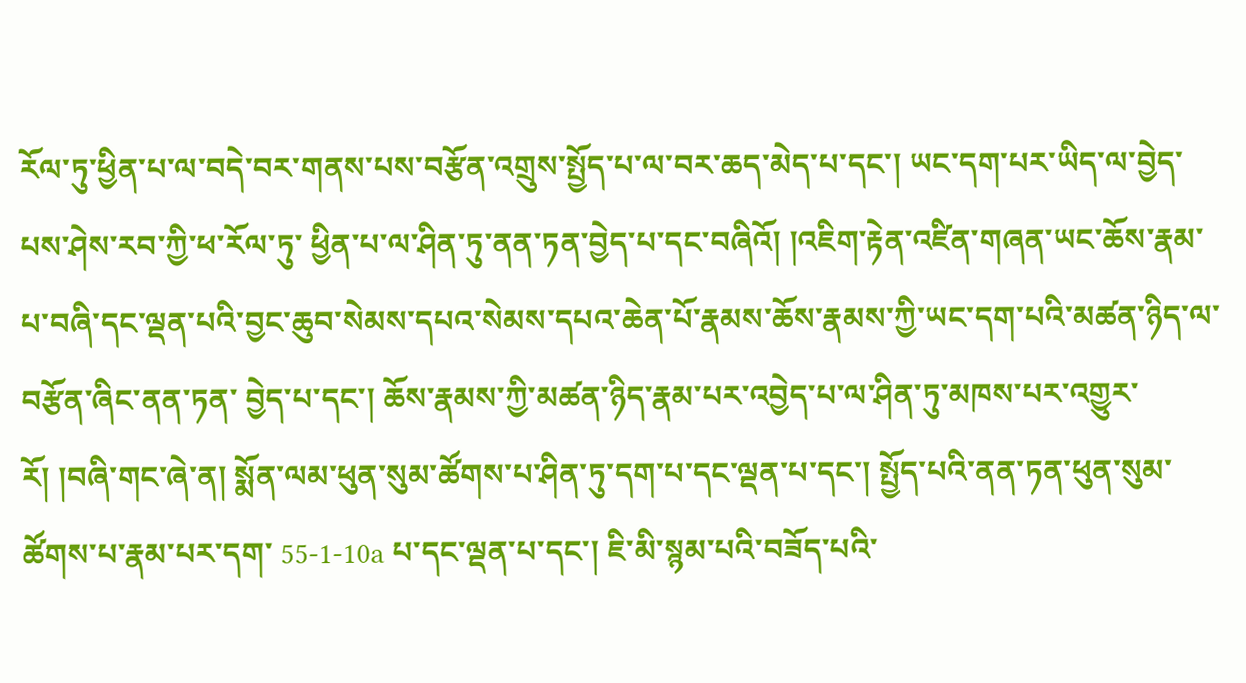རོལ་ཏུ་ཕྱིན་པ་ལ་བདེ་བར་གནས་པས་བརྩོན་འགྲུས་སྤྱོད་པ་ལ་བར་ཆད་མེད་པ་དང་། ཡང་དག་པར་ཡིད་ལ་བྱེད་པས་ཤེས་རབ་ཀྱི་ཕ་རོལ་ཏུ་ ཕྱིན་པ་ལ་ཤིན་ཏུ་ནན་ཏན་བྱེད་པ་དང་བཞིའོ། །འཇིག་རྟེན་འཛིན་གཞན་ཡང་ཆོས་རྣམ་པ་བཞི་དང་ལྡན་པའི་བྱང་ཆུབ་སེམས་དཔའ་སེམས་དཔའ་ཆེན་པོ་རྣམས་ཆོས་རྣམས་ཀྱི་ཡང་དག་པའི་མཚན་ཉིད་ལ་བརྩོན་ཞིང་ནན་ཏན་ བྱེད་པ་དང་། ཆོས་རྣམས་ཀྱི་མཚན་ཉིད་རྣམ་པར་འབྱེད་པ་ལ་ཤིན་ཏུ་མཁས་པར་འགྱུར་རོ། །བཞི་གང་ཞེ་ན། སྨོན་ལམ་ཕུན་སུམ་ཚོགས་པ་ཤིན་ཏུ་དག་པ་དང་ལྡན་པ་དང་། སྤྱོད་པའི་ནན་ཏན་ཕུན་སུམ་ཚོགས་པ་རྣམ་པར་དག་ 55-1-10a པ་དང་ལྡན་པ་དང་། ཇི་མི་སྙམ་པའི་བཟོད་པའི་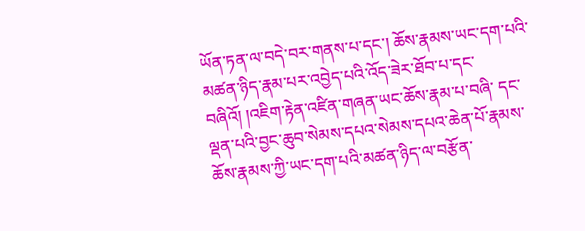ཡོན་ཏན་ལ་བདེ་བར་གནས་པ་དང་། ཆོས་རྣམས་ཡང་དག་པའི་མཚན་ཉིད་རྣམ་པར་འབྱེད་པའི་འོད་ཟེར་ཐོབ་པ་དང་བཞིའོ། །འཇིག་རྟེན་འཛིན་གཞན་ཡང་ཆོས་རྣམ་པ་བཞི་ དང་ལྡན་པའི་བྱང་ཆུབ་སེམས་དཔའ་སེམས་དཔའ་ཆེན་པོ་རྣམས་ཆོས་རྣམས་ཀྱི་ཡང་དག་པའི་མཚན་ཉིད་ལ་བརྩོན་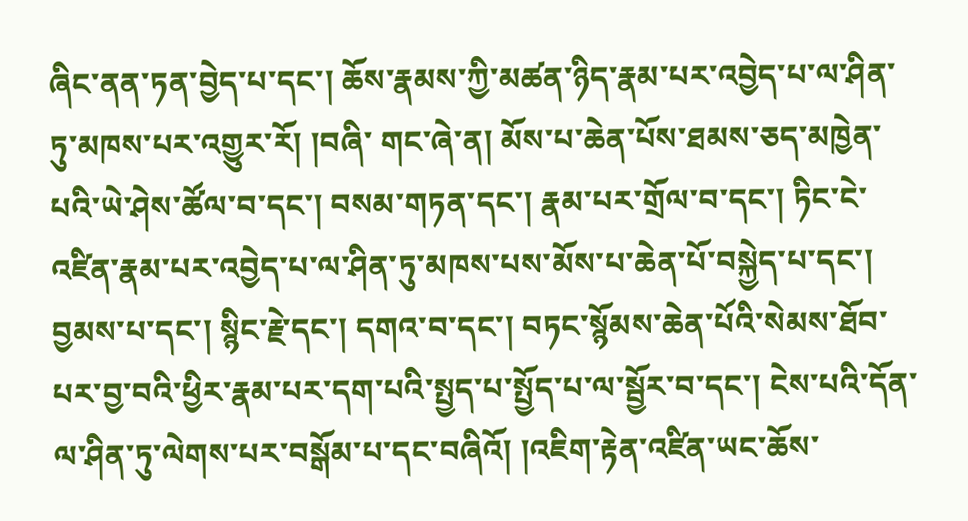ཞིང་ནན་ཏན་བྱེད་པ་དང་། ཆོས་རྣམས་ཀྱི་མཚན་ཉིད་རྣམ་པར་འབྱེད་པ་ལ་ཤིན་ཏུ་མཁས་པར་འགྱུར་རོ། །བཞི་ གང་ཞེ་ན། མོས་པ་ཆེན་པོས་ཐམས་ཅད་མཁྱེན་པའི་ཡེ་ཤེས་ཚོལ་བ་དང་། བསམ་གཏན་དང་། རྣམ་པར་གྲོལ་བ་དང་། ཏིང་ངེ་འཛིན་རྣམ་པར་འབྱེད་པ་ལ་ཤིན་ཏུ་མཁས་པས་མོས་པ་ཆེན་པོ་བསྐྱེད་པ་དང་། བྱམས་པ་དང་། སྙིང་རྗེ་དང་། དགའ་བ་དང་། བཏང་སྙོམས་ཆེན་པོའི་སེམས་ཐོབ་པར་བྱ་བའི་ཕྱིར་རྣམ་པར་དག་པའི་སྤྱད་པ་སྤྱོད་པ་ལ་སྦྱོར་བ་དང་། ངེས་པའི་དོན་ལ་ཤིན་ཏུ་ལེགས་པར་བསྒོམ་པ་དང་བཞིའོ། །འཇིག་རྟེན་འཛིན་ཡང་ཆོས་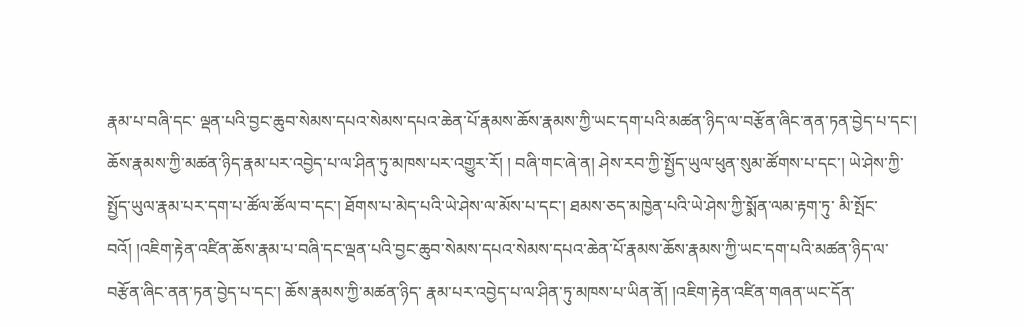རྣམ་པ་བཞི་དང་ ལྡན་པའི་བྱང་ཆུབ་སེམས་དཔའ་སེམས་དཔའ་ཆེན་པོ་རྣམས་ཆོས་རྣམས་ཀྱི་ཡང་དག་པའི་མཚན་ཉིད་ལ་བརྩོན་ཞིང་ནན་ཏན་བྱེད་པ་དང་། ཆོས་རྣམས་ཀྱི་མཚན་ཉིད་རྣམ་པར་འབྱེད་པ་ལ་ཤིན་ཏུ་མཁས་པར་འགྱུར་རོ། ། བཞི་གང་ཞེ་ན། ཤེས་རབ་ཀྱི་སྤྱོད་ཡུལ་ཕུན་སུམ་ཚོགས་པ་དང་། ཡེ་ཤེས་ཀྱི་སྤྱོད་ཡུལ་རྣམ་པར་དག་པ་ཚོལ་ཚོལ་བ་དང་། ཐོགས་པ་མེད་པའི་ཡེ་ཤེས་ལ་མོས་པ་དང་། ཐམས་ཅད་མཁྱེན་པའི་ཡེ་ཤེས་ཀྱི་སྨོན་ལམ་རྟག་ཏུ་ མི་སྤོང་བའོ། །འཇིག་རྟེན་འཛིན་ཆོས་རྣམ་པ་བཞི་དང་ལྡན་པའི་བྱང་ཆུབ་སེམས་དཔའ་སེམས་དཔའ་ཆེན་པོ་རྣམས་ཆོས་རྣམས་ཀྱི་ཡང་དག་པའི་མཚན་ཉིད་ལ་བརྩོན་ཞིང་ནན་ཏན་བྱེད་པ་དང་། ཆོས་རྣམས་ཀྱི་མཚན་ཉིད་ རྣམ་པར་འབྱེད་པ་ལ་ཤིན་ཏུ་མཁས་པ་ཡིན་ནོ། །འཇིག་རྟེན་འཛིན་གཞན་ཡང་དོན་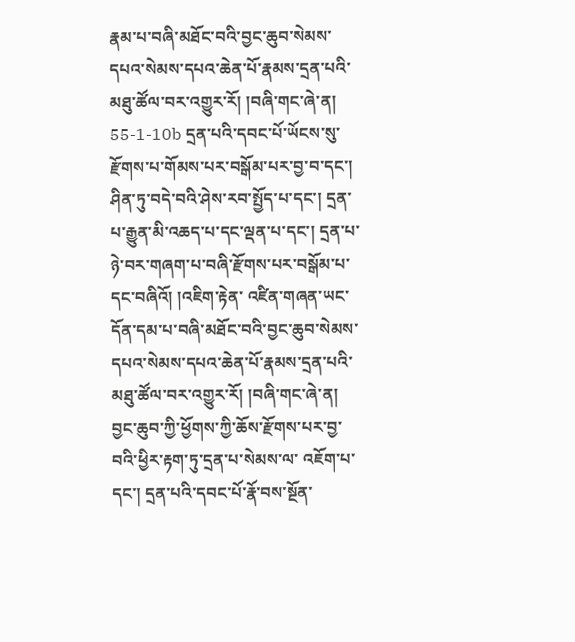རྣམ་པ་བཞི་མཐོང་བའི་བྱང་ཆུབ་སེམས་དཔའ་སེམས་དཔའ་ཆེན་པོ་རྣམས་དྲན་པའི་མཐུ་ཚོལ་བར་འགྱུར་རོ། །བཞི་གང་ཞེ་ན། 55-1-10b དྲན་པའི་དབང་པོ་ཡོངས་སུ་རྫོགས་པ་གོམས་པར་བསྒོམ་པར་བྱ་བ་དང་། ཤིན་ཏུ་བདེ་བའི་ཤེས་རབ་སྤྱོད་པ་དང་། དྲན་པ་རྒྱུན་མི་འཆད་པ་དང་ལྡན་པ་དང་། དྲན་པ་ཉེ་བར་གཞག་པ་བཞི་རྫོགས་པར་བསྒོམ་པ་དང་བཞིའོ། །འཇིག་རྟེན་ འཛིན་གཞན་ཡང་དོན་དམ་པ་བཞི་མཐོང་བའི་བྱང་ཆུབ་སེམས་དཔའ་སེམས་དཔའ་ཆེན་པོ་རྣམས་དྲན་པའི་མཐུ་ཚོལ་བར་འགྱུར་རོ། །བཞི་གང་ཞེ་ན། བྱང་ཆུབ་ཀྱི་ཕྱོགས་ཀྱི་ཆོས་རྫོགས་པར་བྱ་བའི་ཕྱིར་རྟག་ཏུ་དྲན་པ་སེམས་ལ་ འཇོག་པ་དང་། དྲན་པའི་དབང་པོ་རྣོ་བས་སྔོན་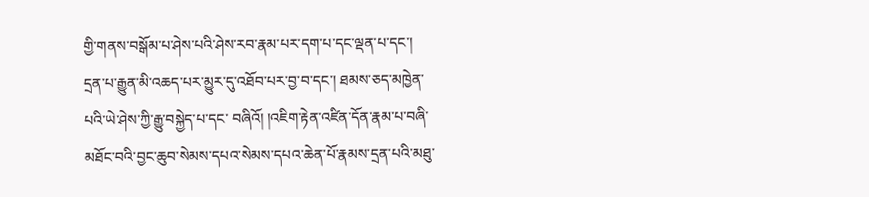གྱི་གནས་བསྒོམ་པ་ཤེས་པའི་ཤེས་རབ་རྣམ་པར་དག་པ་དང་ལྡན་པ་དང་། དྲན་པ་རྒྱུན་མི་འཆད་པར་མྱུར་དུ་འཐོབ་པར་བྱ་བ་དང་། ཐམས་ཅད་མཁྱེན་པའི་ཡེ་ཤེས་ཀྱི་རྒྱུ་བསྐྱེད་པ་དང་ བཞིའོ། །འཇིག་རྟེན་འཛིན་དོན་རྣམ་པ་བཞི་མཐོང་བའི་བྱང་ཆུབ་སེམས་དཔའ་སེམས་དཔའ་ཆེན་པོ་རྣམས་དྲན་པའི་མཐུ་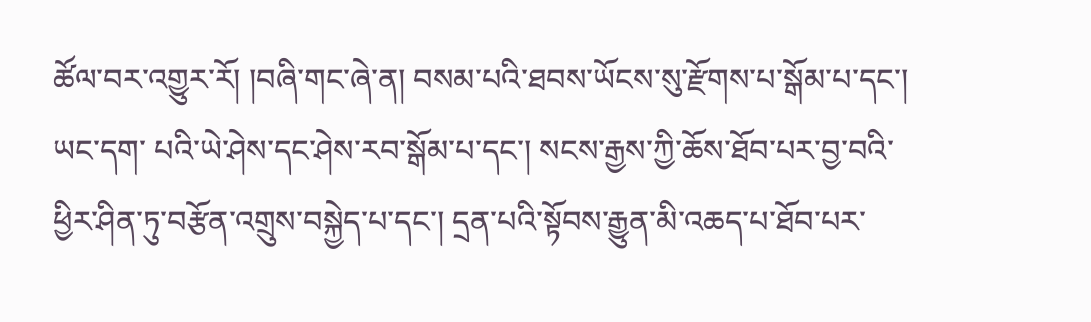ཚོལ་བར་འགྱུར་རོ། །བཞི་གང་ཞེ་ན། བསམ་པའི་ཐབས་ཡོངས་སུ་རྫོགས་པ་སྒོམ་པ་དང་། ཡང་དག་ པའི་ཡེ་ཤེས་དང་ཤེས་རབ་སྒོམ་པ་དང་། སངས་རྒྱས་ཀྱི་ཆོས་ཐོབ་པར་བྱ་བའི་ཕྱིར་ཤིན་ཏུ་བརྩོན་འགྲུས་བསྐྱེད་པ་དང་། དྲན་པའི་སྟོབས་རྒྱུན་མི་འཆད་པ་ཐོབ་པར་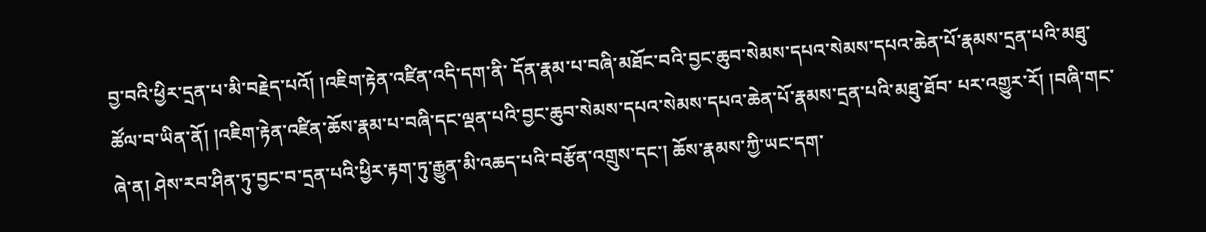བྱ་བའི་ཕྱིར་དྲན་པ་མི་བརྗེད་པའོ། །འཇིག་རྟེན་འཛིན་འདི་དག་ནི་ དོན་རྣམ་པ་བཞི་མཐོང་བའི་བྱང་ཆུབ་སེམས་དཔའ་སེམས་དཔའ་ཆེན་པོ་རྣམས་དྲན་པའི་མཐུ་ཚོལ་བ་ཡིན་ནོ། །འཇིག་རྟེན་འཛིན་ཆོས་རྣམ་པ་བཞི་དང་ལྡན་པའི་བྱང་ཆུབ་སེམས་དཔའ་སེམས་དཔའ་ཆེན་པོ་རྣམས་དྲན་པའི་མཐུ་ཐོབ་ པར་འགྱུར་རོ། །བཞི་གང་ཞེ་ན། ཤེས་རབ་ཤིན་ཏུ་བྱང་བ་དྲན་པའི་ཕྱིར་རྟག་ཏུ་རྒྱུན་མི་འཆད་པའི་བརྩོན་འགྲུས་དང་། ཆོས་རྣམས་ཀྱི་ཡང་དག་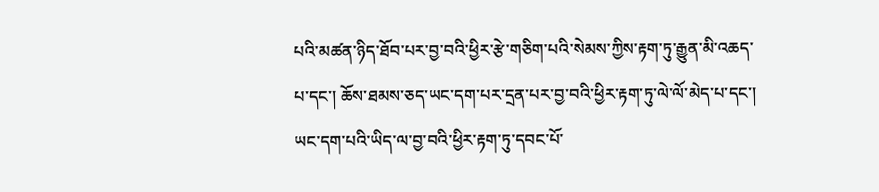པའི་མཚན་ཉིད་ཐོབ་པར་བྱ་བའི་ཕྱིར་རྩེ་གཅིག་པའི་སེམས་ཀྱིས་རྟག་ཏུ་རྒྱུན་མི་འཆད་ པ་དང་། ཆོས་ཐམས་ཅད་ཡང་དག་པར་དྲན་པར་བྱ་བའི་ཕྱིར་རྟག་ཏུ་ལེ་ལོ་མེད་པ་དང་། ཡང་དག་པའི་ཡིད་ལ་བྱ་བའི་ཕྱིར་རྟག་ཏུ་དབང་པོ་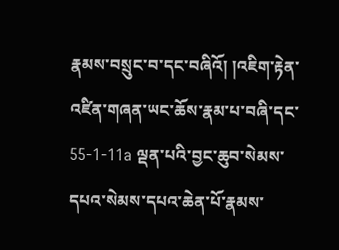རྣམས་བསྲུང་བ་དང་བཞིའོ། །འཇིག་རྟེན་འཛིན་གཞན་ཡང་ཆོས་རྣམ་པ་བཞི་དང་ 55-1-11a ལྡན་པའི་བྱང་ཆུབ་སེམས་དཔའ་སེམས་དཔའ་ཆེན་པོ་རྣམས་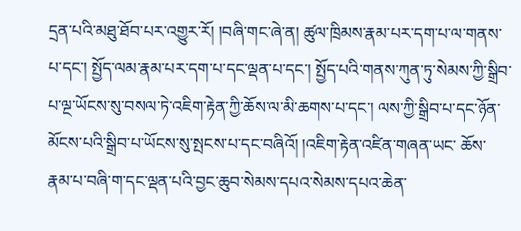དྲན་པའི་མཐུ་ཐོབ་པར་འགྱུར་རོ། །བཞི་གང་ཞེ་ན། ཚུལ་ཁྲིམས་རྣམ་པར་དག་པ་ལ་གནས་པ་དང་། སྤྱོད་ལམ་རྣམ་པར་དག་པ་དང་ལྡན་པ་དང་། སྤྱོད་པའི་གནས་ཀུན་ཏུ་སེམས་ཀྱི་སྒྲིབ་པ་ལྔ་ཡོངས་སུ་བསལ་ཏེ་འཇིག་རྟེན་ཀྱི་ཆོས་ལ་མི་ཆགས་པ་དང་། ལས་ཀྱི་སྒྲིབ་པ་དང་ཉོན་མོངས་པའི་སྒྲིབ་པ་ཡོངས་སུ་སྤངས་པ་དང་བཞིའོ། །འཇིག་རྟེན་འཛིན་གཞན་ཡང་ ཆོས་རྣམ་པ་བཞི་ག་དང་ལྡན་པའི་བྱང་ཆུབ་སེམས་དཔའ་སེམས་དཔའ་ཆེན་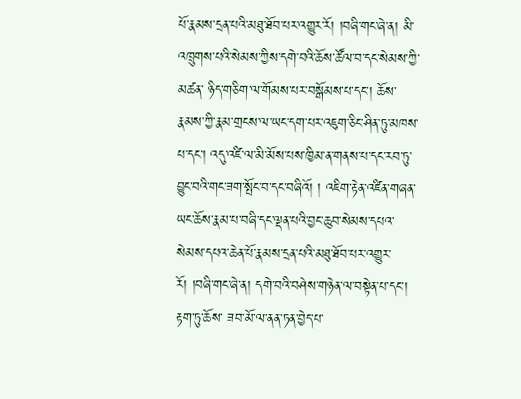པོ་རྣམས་དྲན་པའི་མཐུ་ཐོབ་པར་འགྱུར་རོ། །བཞི་གང་ཞེ་ན། མི་འཁྲུགས་པའི་སེམས་ཀྱིས་དགེ་བའི་ཆོས་ཚོལ་བ་དང་སེམས་ཀྱི་མཚན་ ཉིད་གཅིག་ལ་གོམས་པར་བསྒོམས་པ་དང་། ཆོས་རྣམས་ཀྱི་རྣམ་གྲངས་ལ་ཡང་དག་པར་འཇུག་ཅིང་ཤིན་ཏུ་མཁས་པ་དང་། འདུ་འཛི་ལ་མི་མོས་པས་ཁྱིམ་ན་གནས་པ་དང་རབ་ཏུ་བྱུང་བའི་གང་ཟག་སྤོང་བ་དང་བཞིའོ། ། འཇིག་རྟེན་འཛིན་གཞན་ཡང་ཆོས་རྣམ་པ་བཞི་དང་ལྡན་པའི་བྱང་ཆུབ་སེམས་དཔའ་སེམས་དཔའ་ཆེན་པོ་རྣམས་དྲན་པའི་མཐུ་ཐོབ་པར་འགྱུར་རོ། །བཞི་གང་ཞེ་ན། དགེ་བའི་བཤེས་གཉེན་ལ་བསྟེན་པ་དང་། རྟག་ཏུ་ཆོས་ ཟབ་མོ་ལ་ནན་ཏན་བྱེད་པ་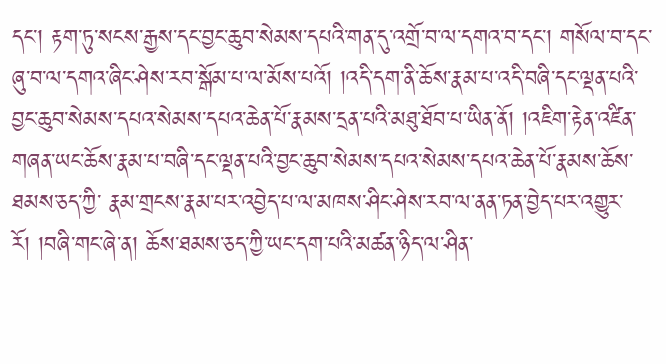དང་། རྟག་ཏུ་སངས་རྒྱས་དང་བྱང་ཆུབ་སེམས་དཔའི་གན་དུ་འགྲོ་བ་ལ་དགའ་བ་དང་། གསོལ་བ་དང་ཞུ་བ་ལ་དགའ་ཞིང་ཤེས་རབ་སྒོམ་པ་ལ་མོས་པའོ། །འདི་དག་ནི་ཆོས་རྣམ་པ་འདི་བཞི་དང་ལྡན་པའི་ བྱང་ཆུབ་སེམས་དཔའ་སེམས་དཔའ་ཆེན་པོ་རྣམས་དྲན་པའི་མཐུ་ཐོབ་པ་ཡིན་ནོ། །འཇིག་རྟེན་འཛིན་གཞན་ཡང་ཆོས་རྣམ་པ་བཞི་དང་ལྡན་པའི་བྱང་ཆུབ་སེམས་དཔའ་སེམས་དཔའ་ཆེན་པོ་རྣམས་ཆོས་ཐམས་ཅད་ཀྱི་ རྣམ་གྲངས་རྣམ་པར་འབྱེད་པ་ལ་མཁས་ཤིང་ཤེས་རབ་ལ་ནན་ཏན་བྱེད་པར་འགྱུར་རོ། །བཞི་གང་ཞེ་ན། ཆོས་ཐམས་ཅད་ཀྱི་ཡང་དག་པའི་མཚན་ཉིད་ལ་ཤིན་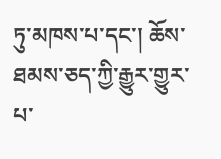ཏུ་མཁས་པ་དང་། ཆོས་ཐམས་ཅད་ཀྱི་རྒྱུར་གྱུར་པ་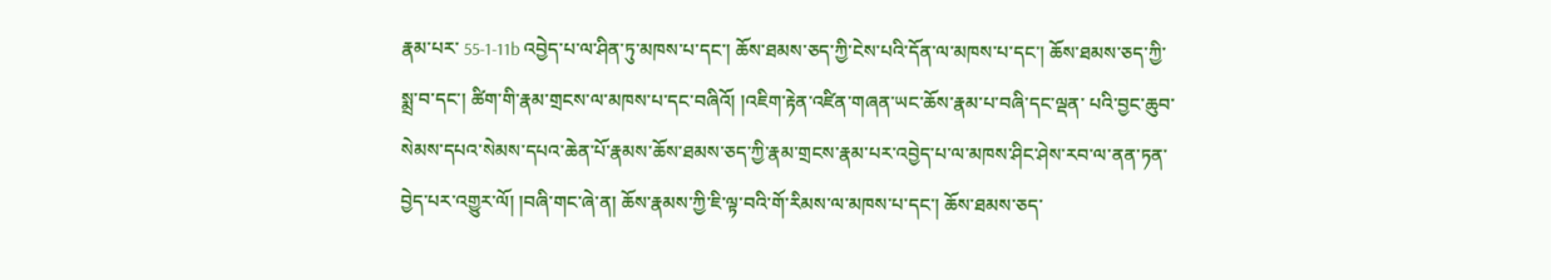རྣམ་པར་ 55-1-11b འབྱེད་པ་ལ་ཤིན་ཏུ་མཁས་པ་དང་། ཆོས་ཐམས་ཅད་ཀྱི་ངེས་པའི་དོན་ལ་མཁས་པ་དང་། ཆོས་ཐམས་ཅད་ཀྱི་སྨྲ་བ་དང་། ཚིག་གི་རྣམ་གྲངས་ལ་མཁས་པ་དང་བཞིའོ། །འཇིག་རྟེན་འཛིན་གཞན་ཡང་ཆོས་རྣམ་པ་བཞི་དང་ལྡན་ པའི་བྱང་ཆུབ་སེམས་དཔའ་སེམས་དཔའ་ཆེན་པོ་རྣམས་ཆོས་ཐམས་ཅད་ཀྱི་རྣམ་གྲངས་རྣམ་པར་འབྱེད་པ་ལ་མཁས་ཤིང་ཤེས་རབ་ལ་ནན་ཏན་བྱེད་པར་འགྱུར་ལོ། །བཞི་གང་ཞེ་ན། ཆོས་རྣམས་ཀྱི་ཇི་ལྟ་བའི་གོ་རིམས་ལ་མཁས་པ་དང་། ཆོས་ཐམས་ཅད་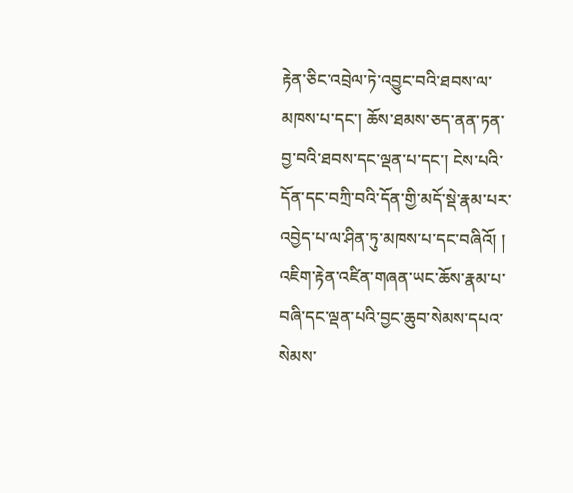རྟེན་ཅིང་འབྲེལ་ཏེ་འབྱུང་བའི་ཐབས་ལ་མཁས་པ་དང་། ཆོས་ཐམས་ཅད་ནན་ཏན་བྱ་བའི་ཐབས་དང་ལྡན་པ་དང་། ངེས་པའི་དོན་དང་བཀྲི་བའི་དོན་གྱི་མདོ་སྡེ་རྣམ་པར་འབྱེད་པ་ལ་ཤིན་ཏུ་མཁས་པ་དང་བཞིའོ། ། འཇིག་རྟེན་འཛིན་གཞན་ཡང་ཆོས་རྣམ་པ་བཞི་དང་ལྡན་པའི་བྱང་ཆུབ་སེམས་དཔའ་སེམས་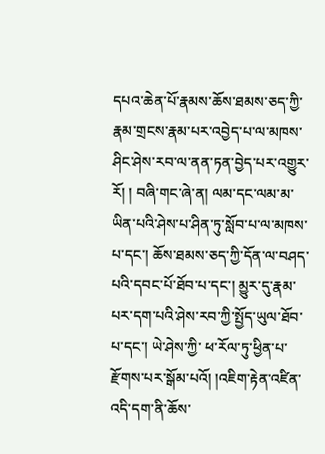དཔའ་ཆེན་པོ་རྣམས་ཆོས་ཐམས་ཅད་ཀྱི་རྣམ་གྲངས་རྣམ་པར་འབྱེད་པ་ལ་མཁས་ཤིང་ཤེས་རབ་ལ་ནན་ཏན་བྱེད་པར་འགྱུར་རོ། ། བཞི་གང་ཞེ་ན། ལམ་དང་ལམ་མ་ཡིན་པའི་ཤེས་པ་ཤིན་ཏུ་སློབ་པ་ལ་མཁས་པ་དང་། ཆོས་ཐམས་ཅད་ཀྱི་དོན་ལ་བཤད་པའི་དབང་པོ་ཐོབ་པ་དང་། མྱུར་དུ་རྣམ་པར་དག་པའི་ཤེས་རབ་ཀྱི་སྤྱོད་ཡུལ་ཐོབ་པ་དང་། ཡེ་ཤེས་ཀྱི་ ཕ་རོལ་ཏུ་ཕྱིན་པ་རྫོགས་པར་སྒོམ་པའོ། །འཇིག་རྟེན་འཛིན་འདི་དག་ནི་ཆོས་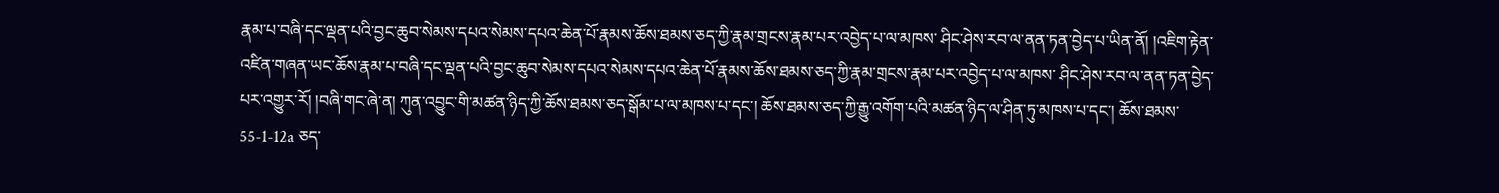རྣམ་པ་བཞི་དང་ལྡན་པའི་བྱང་ཆུབ་སེམས་དཔའ་སེམས་དཔའ་ཆེན་པོ་རྣམས་ཆོས་ཐམས་ཅད་ཀྱི་རྣམ་གྲངས་རྣམ་པར་འབྱེད་པ་ལ་མཁས་ ཤིང་ཤེས་རབ་ལ་ནན་ཏན་བྱེད་པ་ཡིན་ནོ། །འཇིག་རྟེན་འཛིན་གཞན་ཡང་ཆོས་རྣམ་པ་བཞི་དང་ལྡན་པའི་བྱང་ཆུབ་སེམས་དཔའ་སེམས་དཔའ་ཆེན་པོ་རྣམས་ཆོས་ཐམས་ཅད་ཀྱི་རྣམ་གྲངས་རྣམ་པར་འབྱེད་པ་ལ་མཁས་ ཤིང་ཤེས་རབ་ལ་ནན་ཏན་བྱེད་པར་འགྱུར་རོ། །བཞི་གང་ཞེ་ན། ཀུན་འབྱུང་གི་མཚན་ཉིད་ཀྱི་ཆོས་ཐམས་ཅད་སྒོམ་པ་ལ་མཁས་པ་དང་། ཆོས་ཐམས་ཅད་ཀྱི་རྒྱུ་འགོག་པའི་མཚན་ཉིད་ལ་ཤིན་ཏུ་མཁས་པ་དང་། ཆོས་ཐམས་ 55-1-12a ཅད་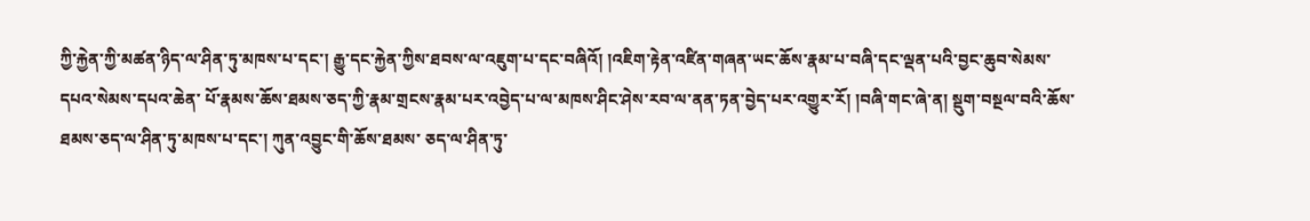ཀྱི་རྐྱེན་ཀྱི་མཚན་ཉིད་ལ་ཤིན་ཏུ་མཁས་པ་དང་། རྒྱུ་དང་རྐྱེན་ཀྱིས་ཐབས་ལ་འཇུག་པ་དང་བཞིའོ། །འཇིག་རྟེན་འཛིན་གཞན་ཡང་ཆོས་རྣམ་པ་བཞི་དང་ལྡན་པའི་བྱང་ཆུབ་སེམས་དཔའ་སེམས་དཔའ་ཆེན་ པོ་རྣམས་ཆོས་ཐམས་ཅད་ཀྱི་རྣམ་གྲངས་རྣམ་པར་འབྱེད་པ་ལ་མཁས་ཤིང་ཤེས་རབ་ལ་ནན་ཏན་བྱེད་པར་འགྱུར་རོ། །བཞི་གང་ཞེ་ན། སྡུག་བསྔལ་བའི་ཆོས་ཐམས་ཅད་ལ་ཤིན་ཏུ་མཁས་པ་དང་། ཀུན་འབྱུང་གི་ཆོས་ཐམས་ ཅད་ལ་ཤིན་ཏུ་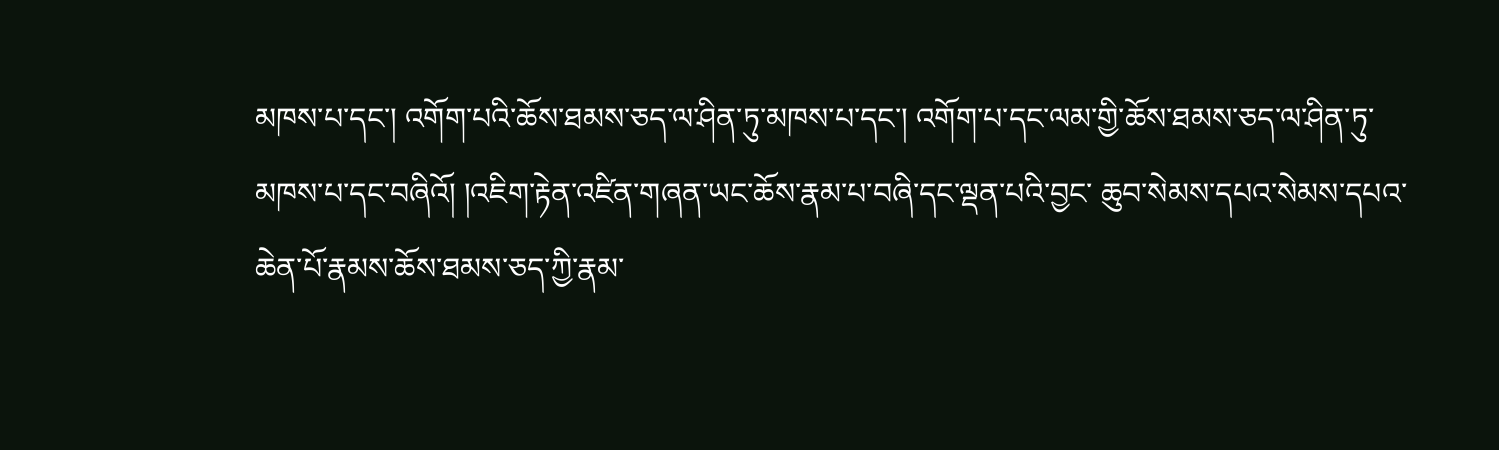མཁས་པ་དང་། འགོག་པའི་ཆོས་ཐམས་ཅད་ལ་ཤིན་ཏུ་མཁས་པ་དང་། འགོག་པ་དང་ལམ་གྱི་ཆོས་ཐམས་ཅད་ལ་ཤིན་ཏུ་མཁས་པ་དང་བཞིའོ། །འཇིག་རྟེན་འཛིན་གཞན་ཡང་ཆོས་རྣམ་པ་བཞི་དང་ལྡན་པའི་བྱང་ ཆུབ་སེམས་དཔའ་སེམས་དཔའ་ཆེན་པོ་རྣམས་ཆོས་ཐམས་ཅད་ཀྱི་རྣམ་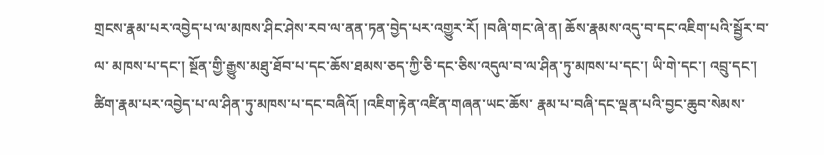གྲངས་རྣམ་པར་འབྱེད་པ་ལ་མཁས་ཤིང་ཤེས་རབ་ལ་ནན་ཏན་བྱེད་པར་འགྱུར་རོ། །བཞི་གང་ཞེ་ན། ཆོས་རྣམས་འདུ་བ་དང་འཇིག་པའི་སྦྱོར་བ་ལ་ མཁས་པ་དང་། སྔོན་གྱི་རྒྱུས་མཐུ་ཐོབ་པ་དང་ཆོས་ཐམས་ཅད་ཀྱི་ཅི་དང་ཅིས་འདུལ་བ་ལ་ཤིན་ཏུ་མཁས་པ་དང་། ཡི་གེ་དང་། འབྲུ་དང་། ཚིག་རྣམ་པར་འབྱེད་པ་ལ་ཤིན་ཏུ་མཁས་པ་དང་བཞིའོ། །འཇིག་རྟེན་འཛིན་གཞན་ཡང་ཆོས་ རྣམ་པ་བཞི་དང་ལྡན་པའི་བྱང་ཆུབ་སེམས་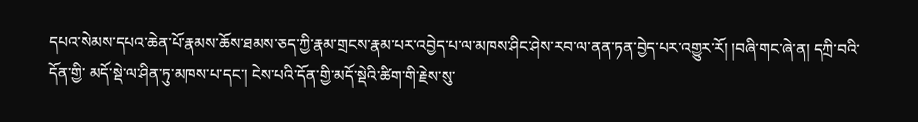དཔའ་སེམས་དཔའ་ཆེན་པོ་རྣམས་ཆོས་ཐམས་ཅད་ཀྱི་རྣམ་གྲངས་རྣམ་པར་འབྱེད་པ་ལ་མཁས་ཤིང་ཤེས་རབ་ལ་ནན་ཏན་བྱེད་པར་འགྱུར་རོ། །བཞི་གང་ཞེ་ན། དཀྲི་བའི་དོན་གྱི་ མདོ་སྡེ་ལ་ཤིན་ཏུ་མཁས་པ་དང་། ངེས་པའི་དོན་གྱི་མདོ་སྡེའི་ཚིག་གི་རྗེས་སུ་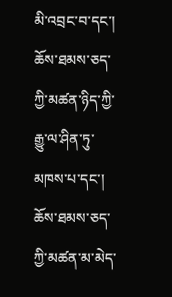མི་འབྲང་བ་དང་། ཆོས་ཐམས་ཅད་ཀྱི་མཚན་ཉིད་ཀྱི་རྒྱུ་ལ་ཤིན་ཏུ་མཁས་པ་དང་། ཆོས་ཐམས་ཅད་ཀྱི་མཚན་མ་མེད་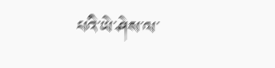པའི་ཡེ་ཤེས་ལ་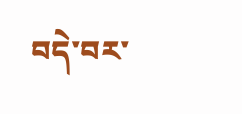བདེ་བར་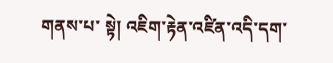གནས་པ་ སྟེ། འཇིག་རྟེན་འཛིན་འདི་དག་